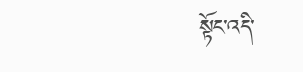སྟོང་འདི་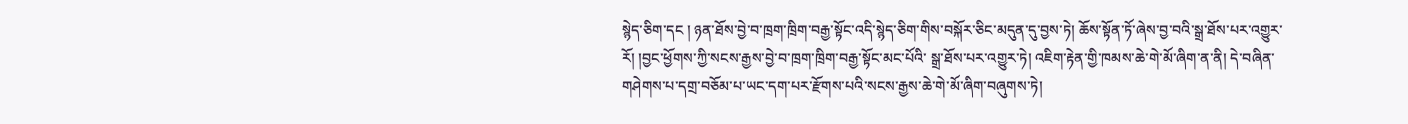སྙེད་ཅིག་དང ། ཉན་ཐོས་བྱེ་བ་ཁྲག་ཁྲིག་བརྒྱ་སྟོང་འདི་སྙེད་ཅིག་གིས་བསྐོར་ཅིང་མདུན་དུ་བྱས་ཏེ། ཆོས་སྟོན་ཏོ་ཞེས་བྱ་བའི་སྒྲ་ཐོས་པར་འགྱུར་རོ། །བྱང་ཕྱོགས་ཀྱི་སངས་རྒྱས་བྱེ་བ་ཁྲག་ཁྲིག་བརྒྱ་སྟོང་མང་པོའི་ སྒྲ་ཐོས་པར་འགྱུར་ཏེ། འཇིག་རྟེན་གྱི་ཁམས་ཆེ་གེ་མོ་ཞིག་ན་ནི། དེ་བཞིན་གཤེགས་པ་དགྲ་བཅོམ་པ་ཡང་དག་པར་རྫོགས་པའི་སངས་རྒྱས་ཆེ་གེ་མོ་ཞིག་བཞུགས་ཏེ།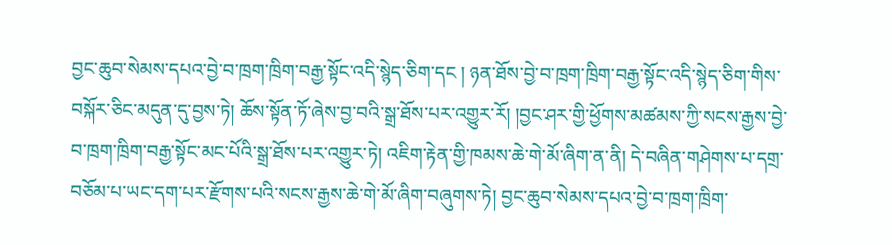བྱང་ཆུབ་སེམས་དཔའ་བྱེ་བ་ཁྲག་ཁྲིག་བརྒྱ་སྟོང་འདི་སྙེད་ཅིག་དང ། ཉན་ཐོས་བྱེ་བ་ཁྲག་ཁྲིག་བརྒྱ་སྟོང་འདི་སྙེད་ཅིག་གིས་བསྐོར་ཅིང་མདུན་དུ་བྱས་ཏེ། ཆོས་སྟོན་ཏོ་ཞེས་བྱ་བའི་སྒྲ་ཐོས་པར་འགྱུར་རོ། །བྱང་ཤར་གྱི་ཕྱོགས་མཚམས་ཀྱི་སངས་རྒྱས་བྱེ་བ་ཁྲག་ཁྲིག་བརྒྱ་སྟོང་མང་པོའི་སྒྲ་ཐོས་པར་འགྱུར་ཏེ། འཇིག་རྟེན་གྱི་ཁམས་ཆེ་གེ་མོ་ཞིག་ན་ནི། དེ་བཞིན་གཤེགས་པ་དགྲ་བཅོམ་པ་ཡང་དག་པར་རྫོགས་པའི་སངས་རྒྱས་ཆེ་གེ་མོ་ཞིག་བཞུགས་ཏེ། བྱང་ཆུབ་སེམས་དཔའ་བྱེ་བ་ཁྲག་ཁྲིག་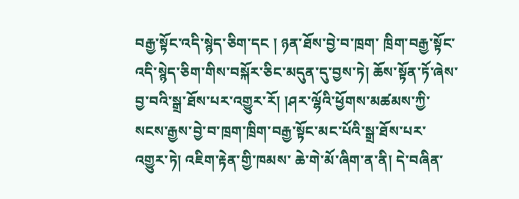བརྒྱ་སྟོང་འདི་སྙེད་ཅིག་དང ། ཉན་ཐོས་བྱེ་བ་ཁྲག་ ཁྲིག་བརྒྱ་སྟོང་འདི་སྙེད་ཅིག་གིས་བསྐོར་ཅིང་མདུན་དུ་བྱས་ཏེ། ཆོས་སྟོན་ཏོ་ཞེས་བྱ་བའི་སྒྲ་ཐོས་པར་འགྱུར་རོ། །ཤར་ལྷོའི་ཕྱོགས་མཚམས་ཀྱི་སངས་རྒྱས་བྱེ་བ་ཁྲག་ཁྲིག་བརྒྱ་སྟོང་མང་པོའི་སྒྲ་ཐོས་པར་འགྱུར་ཏེ། འཇིག་རྟེན་གྱི་ཁམས་ ཆེ་གེ་མོ་ཞིག་ན་ནི། དེ་བཞིན་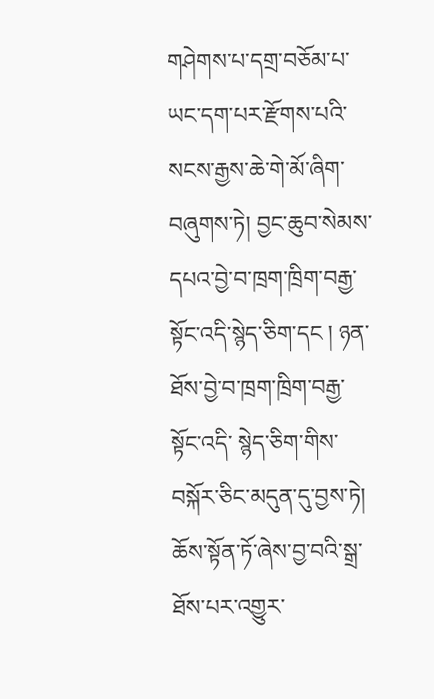གཤེགས་པ་དགྲ་བཅོམ་པ་ཡང་དག་པར་རྫོགས་པའི་སངས་རྒྱས་ཆེ་གེ་མོ་ཞིག་བཞུགས་ཏེ། བྱང་ཆུབ་སེམས་དཔའ་བྱེ་བ་ཁྲག་ཁྲིག་བརྒྱ་སྟོང་འདི་སྙེད་ཅིག་དང ། ཉན་ཐོས་བྱེ་བ་ཁྲག་ཁྲིག་བརྒྱ་སྟོང་འདི་ སྙེད་ཅིག་གིས་བསྐོར་ཅིང་མདུན་དུ་བྱས་ཏེ། ཆོས་སྟོན་ཏོ་ཞེས་བྱ་བའི་སྒྲ་ཐོས་པར་འགྱུར་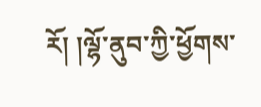རོ། །ལྷོ་ནུབ་ཀྱི་ཕྱོགས་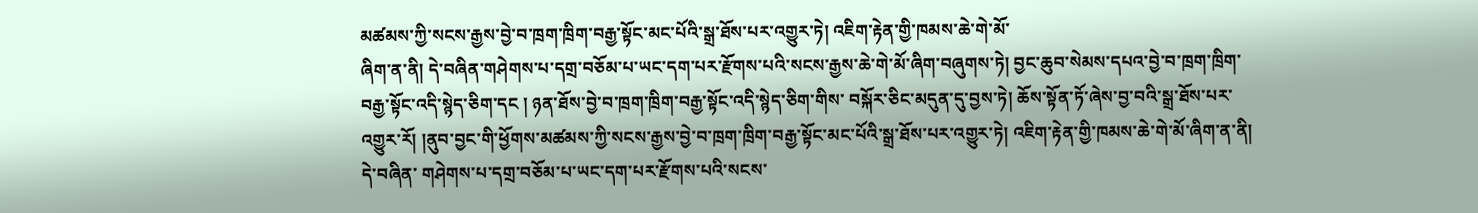མཚམས་ཀྱི་སངས་རྒྱས་བྱེ་བ་ཁྲག་ཁྲིག་བརྒྱ་སྟོང་མང་པོའི་སྒྲ་ཐོས་པར་འགྱུར་ཏེ། འཇིག་རྟེན་གྱི་ཁམས་ཆེ་གེ་མོ་
ཞིག་ན་ནི། དེ་བཞིན་གཤེགས་པ་དགྲ་བཅོམ་པ་ཡང་དག་པར་རྫོགས་པའི་སངས་རྒྱས་ཆེ་གེ་མོ་ཞིག་བཞུགས་ཏེ། བྱང་ཆུབ་སེམས་དཔའ་བྱེ་བ་ཁྲག་ཁྲིག་བརྒྱ་སྟོང་འདི་སྙེད་ཅིག་དང ། ཉན་ཐོས་བྱེ་བ་ཁྲག་ཁྲིག་བརྒྱ་སྟོང་འདི་སྙེད་ཅིག་གིས་ བསྐོར་ཅིང་མདུན་དུ་བྱས་ཏེ། ཆོས་སྟོན་ཏོ་ཞེས་བྱ་བའི་སྒྲ་ཐོས་པར་འགྱུར་རོ། །ནུབ་བྱང་གི་ཕྱོགས་མཚམས་ཀྱི་སངས་རྒྱས་བྱེ་བ་ཁྲག་ཁྲིག་བརྒྱ་སྟོང་མང་པོའི་སྒྲ་ཐོས་པར་འགྱུར་ཏེ། འཇིག་རྟེན་གྱི་ཁམས་ཆེ་གེ་མོ་ཞིག་ན་ནི། དེ་བཞིན་ གཤེགས་པ་དགྲ་བཅོམ་པ་ཡང་དག་པར་རྫོགས་པའི་སངས་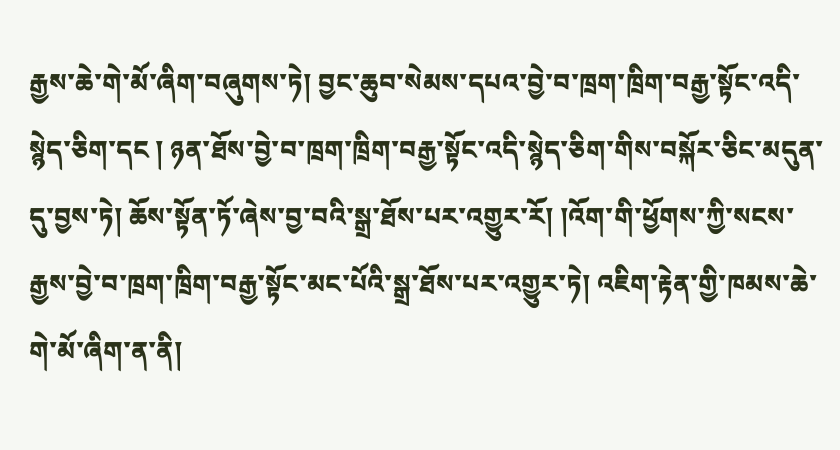རྒྱས་ཆེ་གེ་མོ་ཞིག་བཞུགས་ཏེ། བྱང་ཆུབ་སེམས་དཔའ་བྱེ་བ་ཁྲག་ཁྲིག་བརྒྱ་སྟོང་འདི་སྙེད་ཅིག་དང ། ཉན་ཐོས་བྱེ་བ་ཁྲག་ཁྲིག་བརྒྱ་སྟོང་འདི་སྙེད་ཅིག་གིས་བསྐོར་ཅིང་མདུན་ དུ་བྱས་ཏེ། ཆོས་སྟོན་ཏོ་ཞེས་བྱ་བའི་སྒྲ་ཐོས་པར་འགྱུར་རོ། །འོག་གི་ཕྱོགས་ཀྱི་སངས་རྒྱས་བྱེ་བ་ཁྲག་ཁྲིག་བརྒྱ་སྟོང་མང་པོའི་སྒྲ་ཐོས་པར་འགྱུར་ཏེ། འཇིག་རྟེན་གྱི་ཁམས་ཆེ་གེ་མོ་ཞིག་ན་ནི།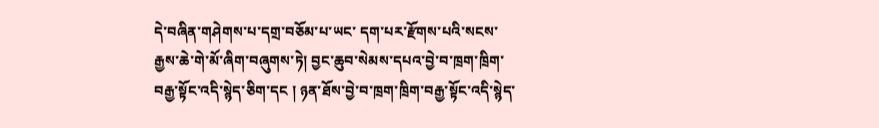དེ་བཞིན་གཤེགས་པ་དགྲ་བཅོམ་པ་ཡང་ དག་པར་རྫོགས་པའི་སངས་རྒྱས་ཆེ་གེ་མོ་ཞིག་བཞུགས་ཏེ། བྱང་ཆུབ་སེམས་དཔའ་བྱེ་བ་ཁྲག་ཁྲིག་བརྒྱ་སྟོང་འདི་སྙེད་ཅིག་དང ། ཉན་ཐོས་བྱེ་བ་ཁྲག་ཁྲིག་བརྒྱ་སྟོང་འདི་སྙེད་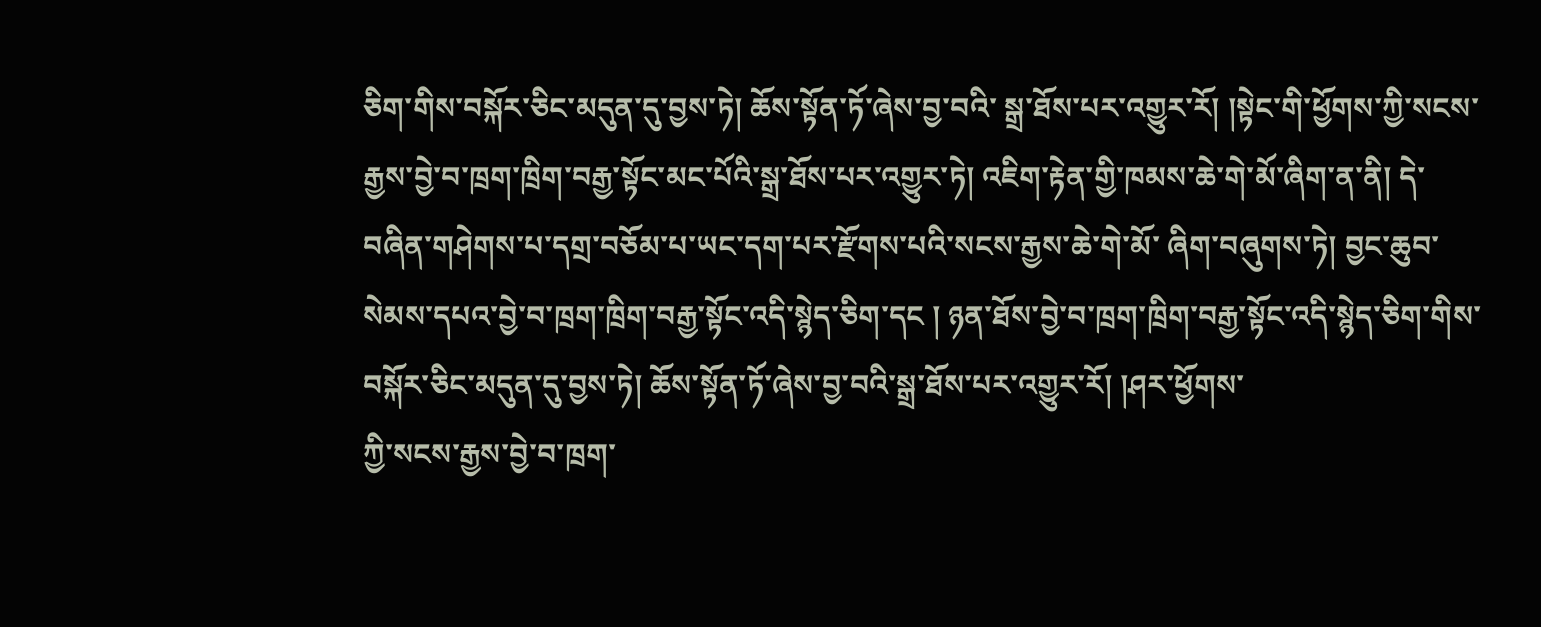ཅིག་གིས་བསྐོར་ཅིང་མདུན་དུ་བྱས་ཏེ། ཆོས་སྟོན་ཏོ་ཞེས་བྱ་བའི་ སྒྲ་ཐོས་པར་འགྱུར་རོ། །སྟེང་གི་ཕྱོགས་ཀྱི་སངས་རྒྱས་བྱེ་བ་ཁྲག་ཁྲིག་བརྒྱ་སྟོང་མང་པོའི་སྒྲ་ཐོས་པར་འགྱུར་ཏེ། འཇིག་རྟེན་གྱི་ཁམས་ཆེ་གེ་མོ་ཞིག་ན་ནི། དེ་བཞིན་གཤེགས་པ་དགྲ་བཅོམ་པ་ཡང་དག་པར་རྫོགས་པའི་སངས་རྒྱས་ཆེ་གེ་མོ་ ཞིག་བཞུགས་ཏེ། བྱང་ཆུབ་སེམས་དཔའ་བྱེ་བ་ཁྲག་ཁྲིག་བརྒྱ་སྟོང་འདི་སྙེད་ཅིག་དང ། ཉན་ཐོས་བྱེ་བ་ཁྲག་ཁྲིག་བརྒྱ་སྟོང་འདི་སྙེད་ཅིག་གིས་བསྐོར་ཅིང་མདུན་དུ་བྱས་ཏེ། ཆོས་སྟོན་ཏོ་ཞེས་བྱ་བའི་སྒྲ་ཐོས་པར་འགྱུར་རོ། །ཤར་ཕྱོགས་
ཀྱི་སངས་རྒྱས་བྱེ་བ་ཁྲག་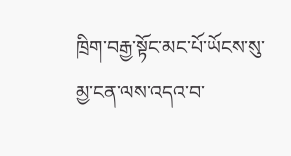ཁྲིག་བརྒྱ་སྟོང་མང་པོ་ཡོངས་སུ་མྱ་ངན་ལས་འདའ་བ་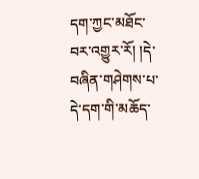དག་ཀྱང་མཐོང་བར་འགྱུར་རོ། །དེ་བཞིན་གཤེགས་པ་དེ་དག་གི་མཆོད་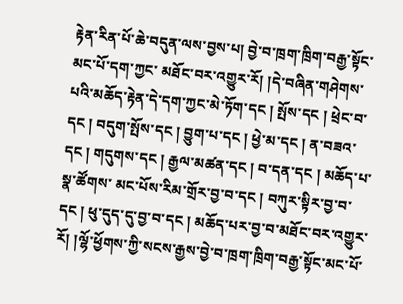རྟེན་རིན་པོ་ཆེ་བདུན་ལས་བྱས་པ། བྱེ་བ་ཁྲག་ཁྲིག་བརྒྱ་སྟོང་མང་པོ་དག་ཀྱང་ མཐོང་བར་འགྱུར་རོ། །དེ་བཞིན་གཤེགས་པའི་མཆོད་རྟེན་དེ་དག་ཀྱང་མེ་ཏོག་དང ། སྤོས་དང ། ཕྲེང་བ་དང ། བདུག་སྤོས་དང ། བྱུག་པ་དང ། ཕྱེ་མ་དང ། ན་བཟའ་དང ། གདུགས་དང ། རྒྱལ་མཚན་དང ། བ་དན་དང ། མཆོད་པ་སྣ་ཚོགས་ མང་པོས་རིམ་གྲོར་བྱ་བ་དང ། བཀུར་སྟིར་བྱ་བ་དང ། ཕུ་དུད་དུ་བྱ་བ་དང ། མཆོད་པར་བྱ་བ་མཐོང་བར་འགྱུར་རོ། །ལྷོ་ཕྱོགས་ཀྱི་སངས་རྒྱས་བྱེ་བ་ཁྲག་ཁྲིག་བརྒྱ་སྟོང་མང་པོ་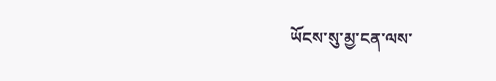ཡོངས་སུ་མྱ་ངན་ལས་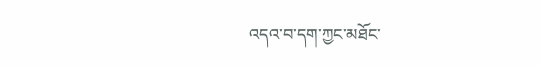འདའ་བ་དག་ཀྱང་མཐོང་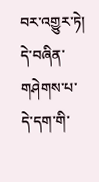བར་འགྱུར་ཏེ། དེ་བཞིན་གཤེགས་པ་དེ་དག་གི་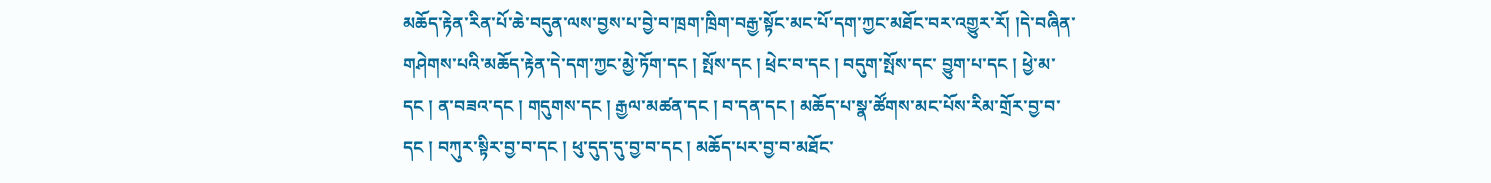མཆོད་རྟེན་རིན་པོ་ཆེ་བདུན་ལས་བྱས་པ་བྱེ་བ་ཁྲག་ཁྲིག་བརྒྱ་སྟོང་མང་པོ་དག་ཀྱང་མཐོང་བར་འགྱུར་རོ། །དེ་བཞིན་གཤེགས་པའི་མཆོད་རྟེན་དེ་དག་ཀྱང་མྱེ་ཏོག་དང ། སྤོས་དང ། ཕྲེང་བ་དང ། བདུག་སྤོས་དང་ བྱུག་པ་དང ། ཕྱེ་མ་དང ། ན་བཟའ་དང ། གདུགས་དང ། རྒྱལ་མཚན་དང ། བ་དན་དང ། མཆོད་པ་སྣ་ཚོགས་མང་པོས་རིམ་གྲོར་བྱ་བ་དང ། བཀུར་སྟིར་བྱ་བ་དང ། ཕུ་དུད་དུ་བྱ་བ་དང ། མཆོད་པར་བྱ་བ་མཐོང་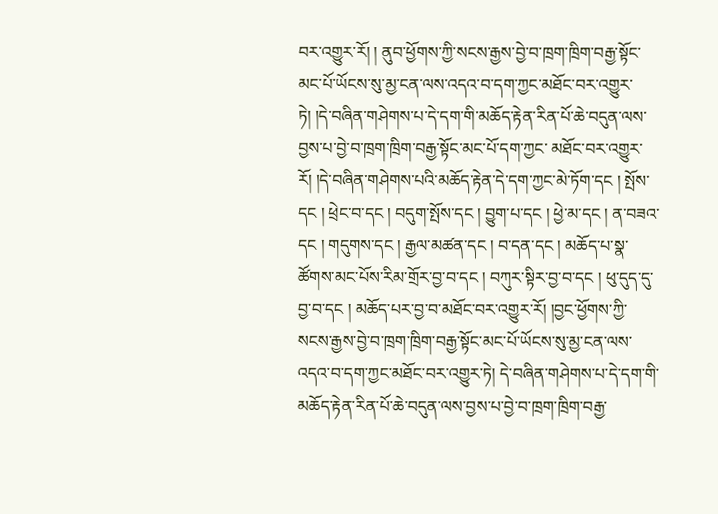བར་འགྱུར་རོ། ། ནུབ་ཕྱོགས་ཀྱི་སངས་རྒྱས་བྱེ་བ་ཁྲག་ཁྲིག་བརྒྱ་སྟོང་མང་པོ་ཡོངས་སུ་མྱ་ངན་ལས་འདའ་བ་དག་ཀྱང་མཐོང་བར་འགྱུར་ཏེ། །དེ་བཞིན་གཤེགས་པ་དེ་དག་གི་མཆོད་རྟེན་རིན་པོ་ཆེ་བདུན་ལས་བྱས་པ་བྱེ་བ་ཁྲག་ཁྲིག་བརྒྱ་སྟོང་མང་པོ་དག་ཀྱང་ མཐོང་བར་འགྱུར་རོ། །དེ་བཞིན་གཤེགས་པའི་མཆོད་རྟེན་དེ་དག་ཀྱང་མེ་ཏོག་དང ། སྤོས་དང ། ཕྲེང་བ་དང ། བདུག་སྤོས་དང ། བྱུག་པ་དང ། ཕྱེ་མ་དང ། ན་བཟའ་དང ། གདུགས་དང ། རྒྱལ་མཚན་དང ། བ་དན་དང ། མཆོད་པ་སྣ་
ཚོགས་མང་པོས་རིམ་གྲོར་བྱ་བ་དང ། བཀུར་སྟིར་བྱ་བ་དང ། ཕུ་དུད་དུ་བྱ་བ་དང ། མཆོད་པར་བྱ་བ་མཐོང་བར་འགྱུར་རོ། །བྱང་ཕྱོགས་ཀྱི་སངས་རྒྱས་བྱེ་བ་ཁྲག་ཁྲིག་བརྒྱ་སྟོང་མང་པོ་ཡོངས་སུ་མྱ་ངན་ལས་འདའ་བ་དག་ཀྱང་མཐོང་བར་འགྱུར་ཏེ། དེ་བཞིན་གཤེགས་པ་དེ་དག་གི་མཆོད་རྟེན་རིན་པོ་ཆེ་བདུན་ལས་བྱས་པ་བྱེ་བ་ཁྲག་ཁྲིག་བརྒྱ་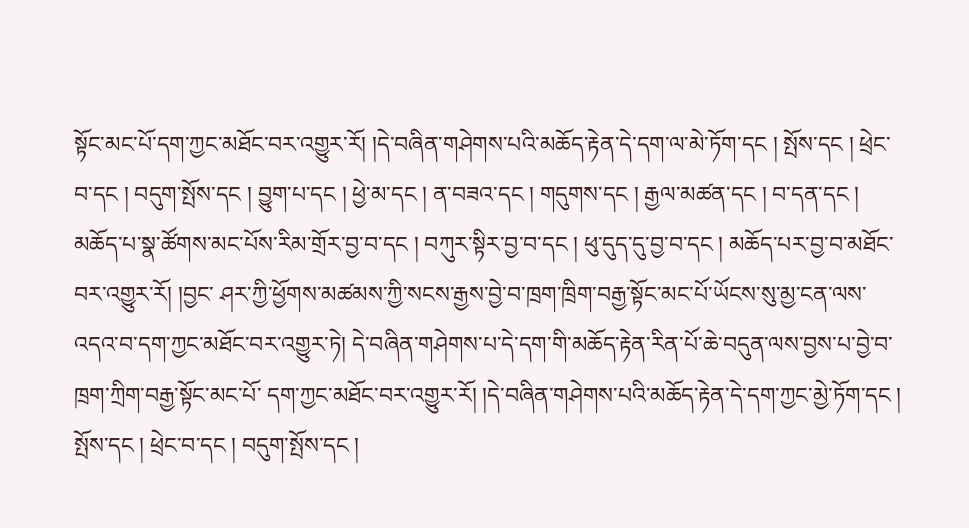སྟོང་མང་པོ་དག་ཀྱང་མཐོང་བར་འགྱུར་རོ། །དེ་བཞིན་གཤེགས་པའི་མཆོད་རྟེན་དེ་དག་ལ་མེ་ཏོག་དང ། སྤོས་དང ། ཕྲེང་བ་དང ། བདུག་སྤོས་དང ། བྱུག་པ་དང ། ཕྱེ་མ་དང ། ན་བཟའ་དང ། གདུགས་དང ། རྒྱལ་མཚན་དང ། བ་དན་དང ། མཆོད་པ་སྣ་ཚོགས་མང་པོས་རིམ་གྲོར་བྱ་བ་དང ། བཀུར་སྟིར་བྱ་བ་དང ། ཕུ་དུད་དུ་བྱ་བ་དང ། མཆོད་པར་བྱ་བ་མཐོང་བར་འགྱུར་རོ། །བྱང་ ཤར་ཀྱི་ཕྱོགས་མཚམས་ཀྱི་སངས་རྒྱས་བྱེ་བ་ཁྲག་ཁྲིག་བརྒྱ་སྟོང་མང་པོ་ཡོངས་སུ་མྱ་ངན་ལས་འདའ་བ་དག་ཀྱང་མཐོང་བར་འགྱུར་ཏེ། དེ་བཞིན་གཤེགས་པ་དེ་དག་གི་མཆོད་རྟེན་རིན་པོ་ཆེ་བདུན་ལས་བྱས་པ་བྱེ་བ་ཁྲག་ཀྲིག་བརྒྱ་སྟོང་མང་པོ་ དག་ཀྱང་མཐོང་བར་འགྱུར་རོ། །དེ་བཞིན་གཤེགས་པའི་མཆོད་རྟེན་དེ་དག་ཀྱང་མྱེ་ཏོག་དང ། སྤོས་དང ། ཕྲེང་བ་དང ། བདུག་སྤོས་དང །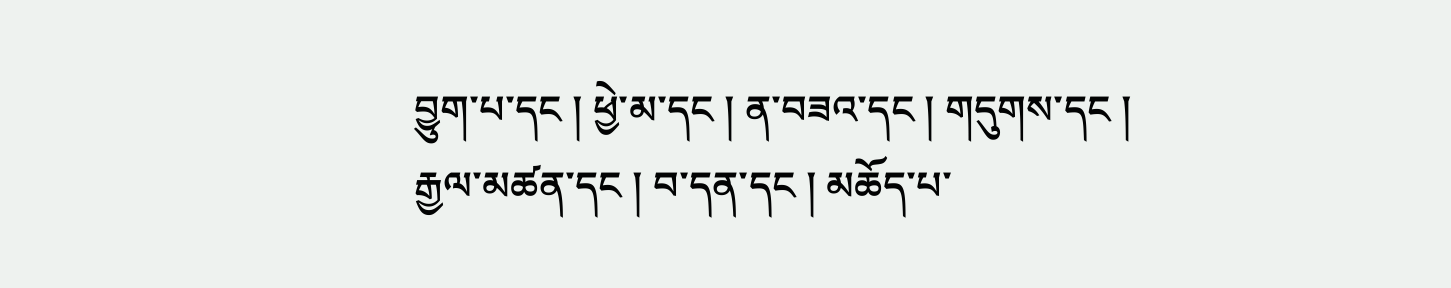བྱུག་པ་དང ། ཕྱེ་མ་དང ། ན་བཟའ་དང ། གདུགས་དང ། རྒྱལ་མཚན་དང ། བ་དན་དང ། མཆོད་པ་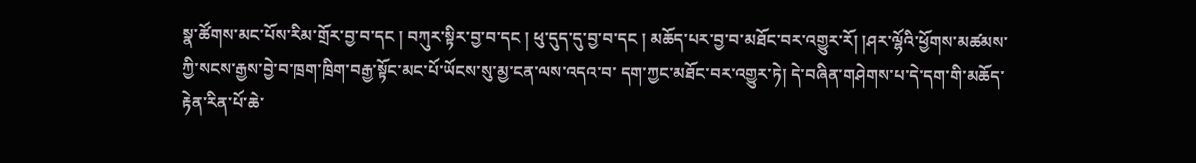སྣ་ཚོགས་མང་པོས་རིམ་གྲོར་བྱ་བ་དང ། བཀུར་སྟིར་བྱ་བ་དང ། ཕུ་དུད་དུ་བྱ་བ་དང ། མཆོད་པར་བྱ་བ་མཐོང་བར་འགྱུར་རོ། །ཤར་ལྷོའི་ཕྱོགས་མཚམས་ཀྱི་སངས་རྒྱས་བྱེ་བ་ཁྲག་ཁྲིག་བརྒྱ་སྟོང་མང་པོ་ཡོངས་སུ་མྱ་ངན་ལས་འདའ་བ་ དག་ཀྱང་མཐོང་བར་འགྱུར་ཏེ། དེ་བཞིན་གཤེགས་པ་དེ་དག་གི་མཆོད་རྟེན་རིན་པོ་ཆེ་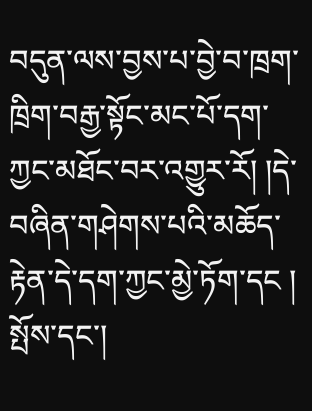བདུན་ལས་བྱས་པ་བྱེ་བ་ཁྲག་ཁྲིག་བརྒྱ་སྟོང་མང་པོ་དག་ཀྱང་མཐོང་བར་འགྱུར་རོ། །དེ་བཞིན་གཤེགས་པའི་མཆོད་རྟེན་དེ་དག་ཀྱང་མྱེ་ཏོག་དང ། སྤོས་དང་།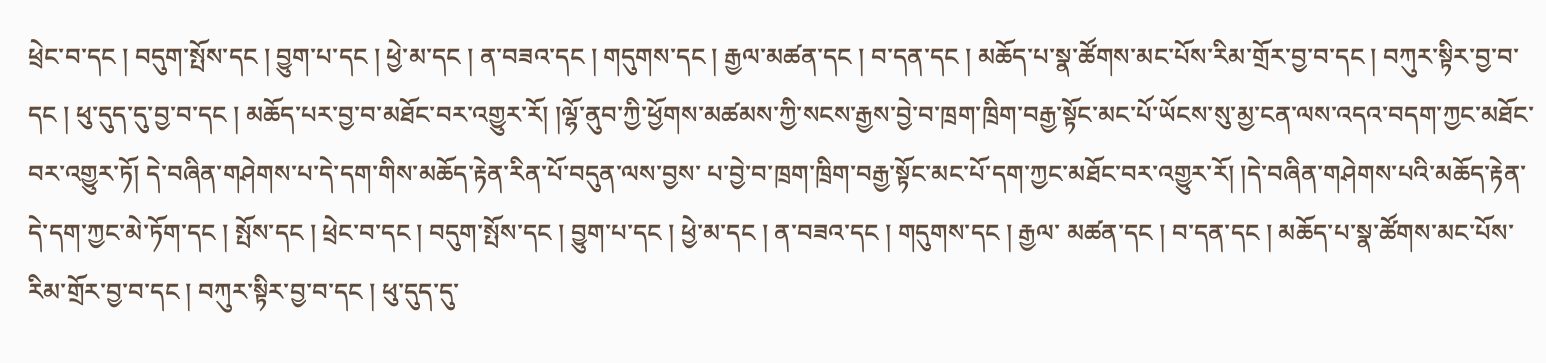ཕྲེང་བ་དང ། བདུག་སྤོས་དང ། བྱུག་པ་དང ། ཕྱེ་མ་དང ། ན་བཟའ་དང ། གདུགས་དང ། རྒྱལ་མཚན་དང ། བ་དན་དང ། མཆོད་པ་སྣ་ཚོགས་མང་པོས་རིམ་གྲོར་བྱ་བ་དང ། བཀུར་སྟིར་བྱ་བ་དང ། ཕུ་དུད་དུ་བྱ་བ་དང ། མཆོད་པར་བྱ་བ་མཐོང་བར་འགྱུར་རོ། །ལྷོ་ནུབ་ཀྱི་ཕྱོགས་མཚམས་ཀྱི་སངས་རྒྱས་བྱེ་བ་ཁྲག་ཁྲིག་བརྒྱ་སྟོང་མང་པོ་ཡོངས་སུ་མྱ་ངན་ལས་འདའ་བདག་ཀྱང་མཐོང་བར་འགྱུར་ཏོ། དེ་བཞིན་གཤེགས་པ་དེ་དག་གིས་མཆོད་རྟེན་རིན་པོ་བདུན་ལས་བྱས་ པ་བྱེ་བ་ཁྲག་ཁྲིག་བརྒྱ་སྟོང་མང་པོ་དག་ཀྱང་མཐོང་བར་འགྱུར་རོ། །དེ་བཞིན་གཤེགས་པའི་མཆོད་རྟེན་དེ་དག་ཀྱང་མེ་ཏོག་དང ། སྤོས་དང ། ཕྲེང་བ་དང ། བདུག་སྤོས་དང ། བྱུག་པ་དང ། ཕྱེ་མ་དང ། ན་བཟའ་དང ། གདུགས་དང ། རྒྱལ་ མཚན་དང ། བ་དན་དང ། མཆོད་པ་སྣ་ཚོགས་མང་པོས་རིམ་གྲོར་བྱ་བ་དང ། བཀུར་སྟིར་བྱ་བ་དང ། ཕུ་དུད་དུ་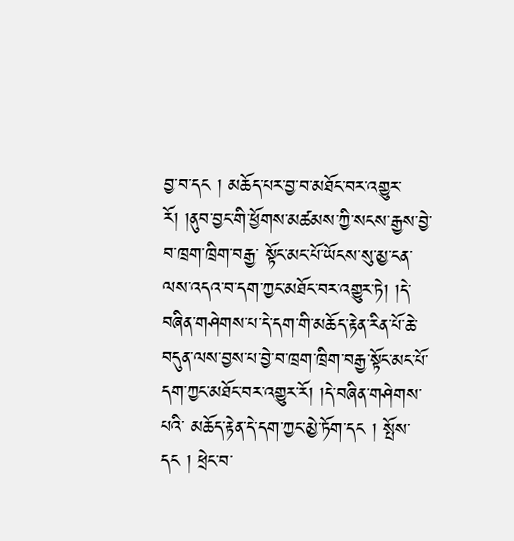བྱ་བ་དང ། མཆོད་པར་བྱ་བ་མཐོང་བར་འགྱུར་རོ། །ནུབ་བྱང་གི་ཕྱོགས་མཚམས་ཀྱི་སངས་རྒྱས་བྱེ་བ་ཁྲག་ཁྲིག་བརྒྱ་ སྟོང་མང་པོ་ཡོངས་སུ་མྱ་ངན་ལས་འདའ་བ་དག་ཀྱང་མཐོང་བར་འགྱུར་ཏེ། །དེ་བཞིན་གཤེགས་པ་དེ་དག་གི་མཆོད་རྟེན་རིན་པོ་ཆེ་བདུན་ལས་བྱས་པ་བྱེ་བ་ཁྲག་ཁྲིག་བརྒྱ་སྟོང་མང་པོ་དག་ཀྱང་མཐོང་བར་འགྱུར་རོ། །དེ་བཞིན་གཤེགས་པའི་ མཆོད་རྟེན་དེ་དག་ཀྱང་མྱེ་ཏོག་དང ། སྤོས་དང ། ཕྲེང་བ་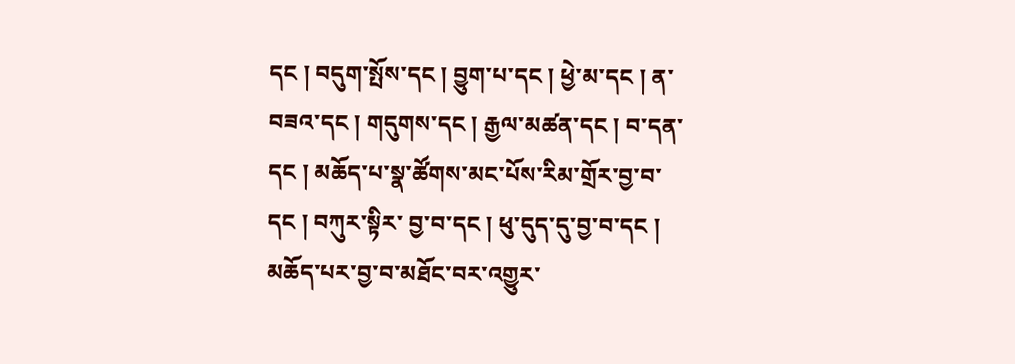དང ། བདུག་སྤོས་དང ། བྱུག་པ་དང ། ཕྱེ་མ་དང ། ན་བཟའ་དང ། གདུགས་དང ། རྒྱལ་མཚན་དང ། བ་དན་དང ། མཆོད་པ་སྣ་ཚོགས་མང་པོས་རིམ་གྲོར་བྱ་བ་དང ། བཀུར་སྟིར་ བྱ་བ་དང ། ཕུ་དུད་དུ་བྱ་བ་དང ། མཆོད་པར་བྱ་བ་མཐོང་བར་འགྱུར་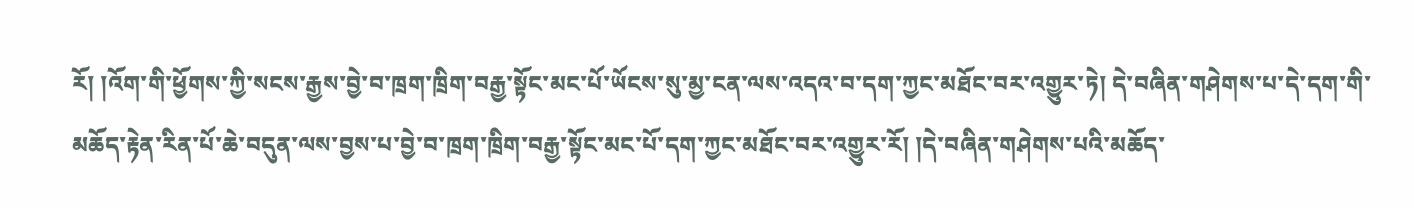རོ། །འོག་གི་ཕྱོགས་ཀྱི་སངས་རྒྱས་བྱེ་བ་ཁྲག་ཁྲིག་བརྒྱ་སྟོང་མང་པོ་ཡོངས་སུ་མྱ་ངན་ལས་འདའ་བ་དག་ཀྱང་མཐོང་བར་འགྱུར་ཏེ། དེ་བཞིན་གཤེགས་པ་དེ་དག་གི་
མཆོད་རྟེན་རིན་པོ་ཆེ་བདུན་ལས་བྱས་པ་བྱེ་བ་ཁྲག་ཁྲིག་བརྒྱ་སྟོང་མང་པོ་དག་ཀྱང་མཐོང་བར་འགྱུར་རོ། །དེ་བཞིན་གཤེགས་པའི་མཆོད་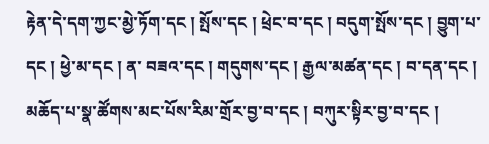རྟེན་དེ་དག་ཀྱང་མྱེ་ཏོག་དང ། སྤོས་དང ། ཕྲེང་བ་དང ། བདུག་སྤོས་དང ། བྱུག་པ་དང ། ཕྱེ་མ་དང ། ན་ བཟའ་དང ། གདུགས་དང ། རྒྱལ་མཚན་དང ། བ་དན་དང ། མཆོད་པ་སྣ་ཚོགས་མང་པོས་རིམ་གྲོར་བྱ་བ་དང ། བཀུར་སྟིར་བྱ་བ་དང །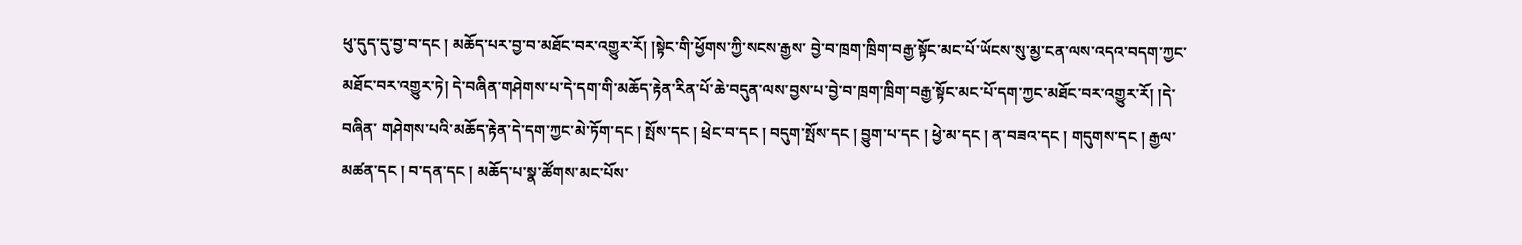ཕུ་དུད་དུ་བྱ་བ་དང ། མཆོད་པར་བྱ་བ་མཐོང་བར་འགྱུར་རོ། །སྟེང་གི་ཕྱོགས་ཀྱི་སངས་རྒྱས་ བྱེ་བ་ཁྲག་ཁྲིག་བརྒྱ་སྟོང་མང་པོ་ཡོངས་སུ་མྱ་ངན་ལས་འདའ་བདག་ཀྱང་མཐོང་བར་འགྱུར་ཏེ། དེ་བཞིན་གཤེགས་པ་དེ་དག་གི་མཆོད་རྟེན་རིན་པོ་ཆེ་བདུན་ལས་བྱས་པ་བྱེ་བ་ཁྲག་ཁྲིག་བརྒྱ་སྟོང་མང་པོ་དག་ཀྱང་མཐོང་བར་འགྱུར་རོ། །དེ་བཞིན་ གཤེགས་པའི་མཆོད་རྟེན་དེ་དག་ཀྱང་མེ་ཏོག་དང ། སྤོས་དང ། ཕྲེང་བ་དང ། བདུག་སྤོས་དང ། བྱུག་པ་དང ། ཕྱེ་མ་དང ། ན་བཟའ་དང ། གདུགས་དང ། རྒྱལ་མཚན་དང ། བ་དན་དང ། མཆོད་པ་སྣ་ཚོགས་མང་པོས་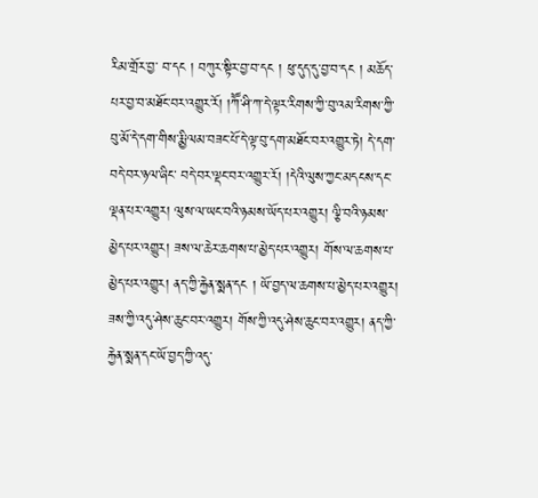རིམ་གྲོར་བྱ་ བ་དང ། བཀུར་སྟིར་བྱ་བ་དང ། ཕུ་དུད་དུ་བྱ་བ་དང ། མཆོད་པར་བྱ་བ་མཐོང་བར་འགྱུར་རོ། །ཀཽ་ཤི་ཀ་དེ་ལྟར་རིགས་ཀྱི་བུ་འམ་རིགས་ཀྱི་བུ་མོ་དེ་དག་གིས་རྨྱི་ལམ་བཟང་པོ་དེ་ལྟ་བུ་དག་མཐོང་བར་འགྱུར་ཏེ། དེ་དག་བདེ་བར་ཉལ་ཞིང་ བདེ་བར་ལྡང་བར་འགྱུར་རོ། །དེའི་ལུས་ཀྱང་མདངས་དང་ལྡན་པར་འགྱུར། ལུས་ལ་ཡང་བའི་ཉམས་ཡོད་པར་འགྱུར། ལྕི་བའི་ཉམས་མྱེད་པར་འགྱུར། ཟས་ལ་ཆེར་ཆགས་པ་མྱེད་པར་འགྱུར། གོས་ལ་ཆགས་པ་མྱེད་པར་འགྱུར། ནད་ཀྱི་རྐྱེན་སྨན་དང ། ཡོ་བྱད་ལ་ཆགས་པ་མྱེད་པར་འགྱུར། ཟས་ཀྱི་འདུ་ཤེས་ཆུང་བར་འགྱུར། གོས་ཀྱི་འདུ་ཤེས་ཆུང་བར་འགྱུར། ནད་ཀྱི་རྐྱེན་སྨན་དང་ཡོ་བྱད་ཀྱི་འདུ་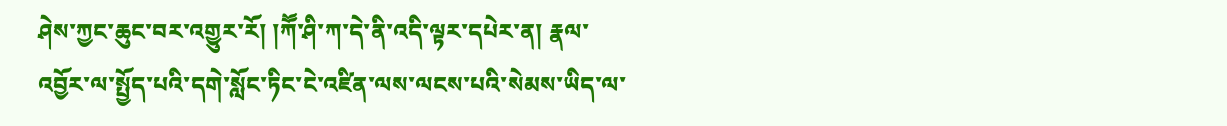ཤེས་ཀྱང་ཆུང་བར་འགྱུར་རོ། །ཀཽ་ཤི་ཀ་དེ་ནི་འདི་ལྟར་དཔེར་ན། རྣལ་
འབྱོར་ལ་སྤྱོད་པའི་དགེ་སློང་ཏིང་ངེ་འཛིན་ལས་ལངས་པའི་སེམས་ཡིད་ལ་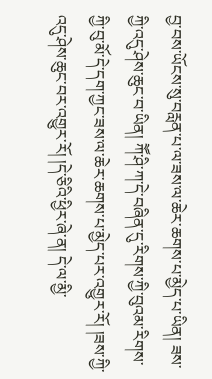བྱ་བས་ཡོངས་སུ་བརླན་པ་ལ་ཟས་ལ་ཆེར་ཆགས་པ་མྱེད་པ་ཡིན། ཟས་ཀྱི་འདུ་ཤེས་ཆུང་བ་ཡིན། ཀཽ་ཤི་ཀ་དེ་བཞིན་དུ་རིགས་ཀྱི་བུའམ་རིགས་ ཀྱི་བུ་མོ་དེ་དག་ཀྱང་ཟས་ལ་ཆེར་ཆགས་པ་མྱེད་པར་འགྱུར་རོ། །ཟས་ཀྱི་འདུ་ཤེས་ཆུང་བར་འགྱུར་རོ། །དེ་ཅིའི་ཕྱིར་ཞེ་ན། དེ་ལ་མྱི་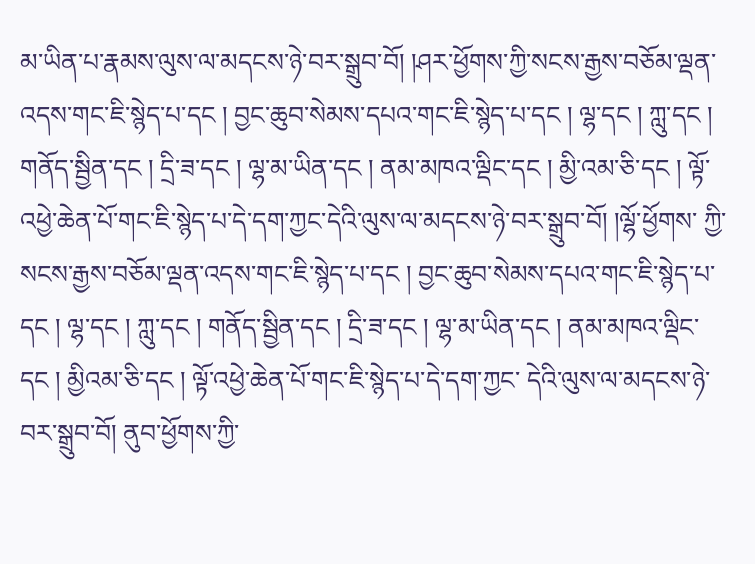མ་ཡིན་པ་རྣམས་ལུས་ལ་མདངས་ཉེ་བར་སྒྲུབ་བོ། །ཤར་ཕྱོགས་ཀྱི་སངས་རྒྱས་བཅོམ་ལྡན་འདས་གང་ཇི་སྙེད་པ་དང ། བྱང་ཆུབ་སེམས་དཔའ་གང་ཇི་སྙེད་པ་དང ། ལྷ་དང ། ཀླུ་དང ། གནོད་སྦྱིན་དང ། དྲི་ཟ་དང ། ལྷ་མ་ཡིན་དང ། ནམ་མཁའ་ལྡིང་དང ། མྱི་འམ་ཅི་དང ། ལྟོ་འཕྱེ་ཆེན་པོ་གང་ཇི་སྙེད་པ་དེ་དག་ཀྱང་དེའི་ལུས་ལ་མདངས་ཉེ་བར་སྒྲུབ་བོ། །ལྷོ་ཕྱོགས་ ཀྱི་སངས་རྒྱས་བཅོམ་ལྡན་འདས་གང་ཇི་སྙེད་པ་དང ། བྱང་ཆུབ་སེམས་དཔའ་གང་ཇི་སྙེད་པ་དང ། ལྷ་དང ། ཀླུ་དང ། གནོད་སྦྱིན་དང ། དྲི་ཟ་དང ། ལྷ་མ་ཡིན་དང ། ནམ་མཁའ་ལྡིང་དང ། མྱིའམ་ཅི་དང ། ལྟོ་འཕྱེ་ཆེན་པོ་གང་ཇི་སྙེད་པ་དེ་དག་ཀྱང་ དེའི་ལུས་ལ་མདངས་ཉེ་བར་སྒྲུབ་བོ། ནུབ་ཕྱོགས་ཀྱི་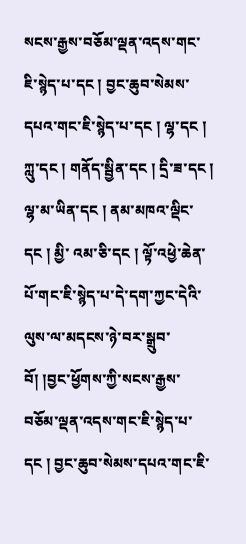སངས་རྒྱས་བཅོམ་ལྡན་འདས་གང་ཇི་སྙེད་པ་དང ། བྱང་ཆུབ་སེམས་དཔའ་གང་ཇི་སྙེད་པ་དང ། ལྷ་དང ། ཀླུ་དང ། གནོད་སྦྱིན་དང ། དྲི་ཟ་དང ། ལྷ་མ་ཡིན་དང ། ནམ་མཁའ་ལྡིང་དང ། མྱི་ འམ་ཅི་དང ། ལྟོ་འཕྱེ་ཆེན་པོ་གང་ཇི་སྙེད་པ་དེ་དག་ཀྱང་དེའི་ལུས་ལ་མདངས་ཉེ་བར་སྒྲུབ་བོ། །བྱང་ཕྱོགས་ཀྱི་སངས་རྒྱས་བཅོམ་ལྡན་འདས་གང་ཇི་སྙེད་པ་དང ། བྱང་ཆུབ་སེམས་དཔའ་གང་ཇི་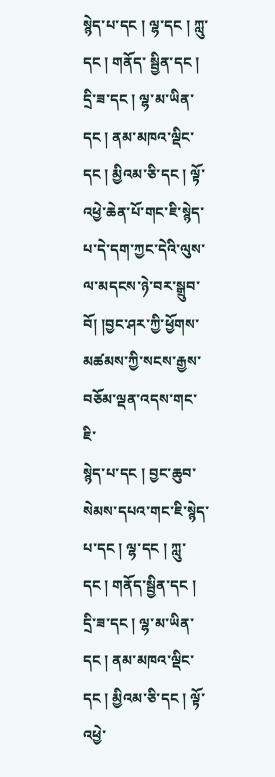སྙེད་པ་དང ། ལྷ་དང ། ཀླུ་དང ། གནོད་ སྦྱིན་དང ། དྲི་ཟ་དང ། ལྷ་མ་ཡིན་དང ། ནམ་མཁའ་ལྡིང་དང ། མྱིའམ་ཅི་དང ། ལྟོ་འཕྱེ་ཆེན་པོ་གང་ཇི་སྙེད་པ་དེ་དག་ཀྱང་དེའི་ལུས་ལ་མདངས་ཉེ་བར་སྒྲུབ་བོ། །བྱང་ཤར་ཀྱི་ཕྱོགས་མཚམས་ཀྱི་སངས་རྒྱས་བཅོམ་ལྡན་འདས་གང་ཇི་
སྙེད་པ་དང ། བྱང་ཆུབ་སེམས་དཔའ་གང་ཇི་སྙེད་པ་དང ། ལྷ་དང ། ཀླུ་དང ། གནོད་སྦྱིན་དང ། དྲི་ཟ་དང ། ལྷ་མ་ཡིན་དང ། ནམ་མཁའ་ལྡིང་དང ། མྱིའམ་ཅི་དང ། ལྟོ་འཕྱེ་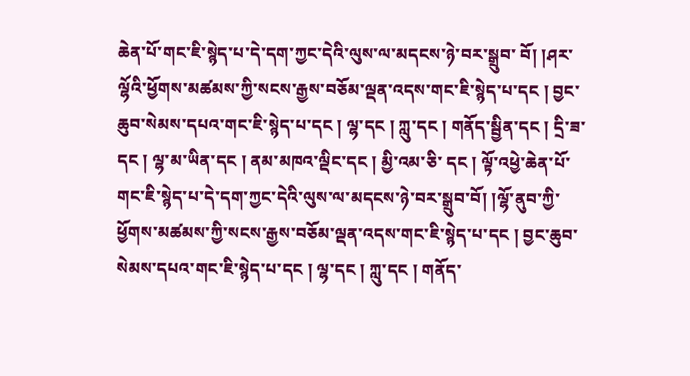ཆེན་པོ་གང་ཇི་སྙེད་པ་དེ་དག་ཀྱང་དེའི་ལུས་ལ་མདངས་ཉེ་བར་སྒྲུབ་ བོ། །ཤར་ལྷོའི་ཕྱོགས་མཚམས་ཀྱི་སངས་རྒྱས་བཅོམ་ལྡན་འདས་གང་ཇི་སྙེད་པ་དང ། བྱང་ཆུབ་སེམས་དཔའ་གང་ཇི་སྙེད་པ་དང ། ལྷ་དང ། ཀླུ་དང ། གནོད་སྦྱིན་དང ། དྲི་ཟ་དང ། ལྷ་མ་ཡིན་དང ། ནམ་མཁའ་ལྡིང་དང ། མྱི་འམ་ཅི་ དང ། ལྟོ་འཕྱེ་ཆེན་པོ་གང་ཇི་སྙེད་པ་དེ་དག་ཀྱང་དེའི་ལུས་ལ་མདངས་ཉེ་བར་སྒྲུབ་བོ། །ལྷོ་ནུབ་ཀྱི་ཕྱོགས་མཚམས་ཀྱི་སངས་རྒྱས་བཅོམ་ལྡན་འདས་གང་ཇི་སྙེད་པ་དང ། བྱང་ཆུབ་སེམས་དཔའ་གང་ཇི་སྙེད་པ་དང ། ལྷ་དང ། ཀླུ་དང ། གནོད་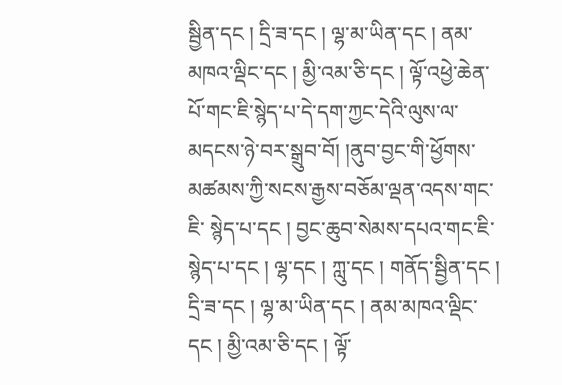སྦྱིན་དང ། དྲི་ཟ་དང ། ལྷ་མ་ཡིན་དང ། ནམ་མཁའ་ལྡིང་དང ། མྱི་འམ་ཅི་དང ། ལྟོ་འཕྱེ་ཆེན་པོ་གང་ཇི་སྙེད་པ་དེ་དག་ཀྱང་དེའི་ལུས་ལ་མདངས་ཉེ་བར་སྒྲུབ་བོ། །ནུབ་བྱང་གི་ཕྱོགས་མཚམས་ཀྱི་སངས་རྒྱས་བཅོམ་ལྡན་འདས་གང་ཇི་ སྙེད་པ་དང ། བྱང་ཆུབ་སེམས་དཔའ་གང་ཇི་སྙེད་པ་དང ། ལྷ་དང ། ཀླུ་དང ། གནོད་སྦྱིན་དང ། དྲི་ཟ་དང ། ལྷ་མ་ཡིན་དང ། ནམ་མཁའ་ལྡིང་དང ། མྱི་འམ་ཅི་དང ། ལྟོ་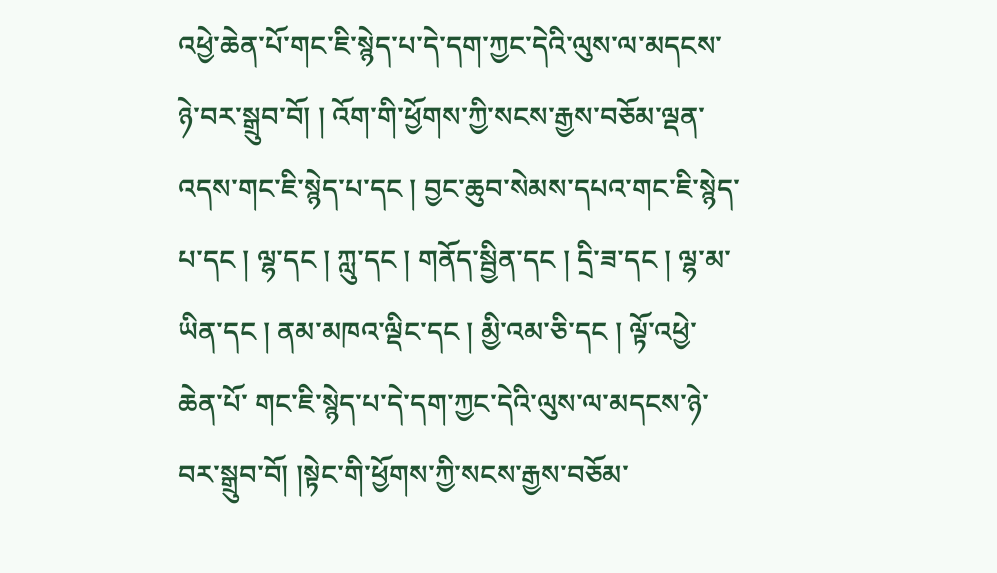འཕྱེ་ཆེན་པོ་གང་ཇི་སྙེད་པ་དེ་དག་ཀྱང་དེའི་ལུས་ལ་མདངས་ཉེ་བར་སྒྲུབ་བོ། ། འོག་གི་ཕྱོགས་ཀྱི་སངས་རྒྱས་བཅོམ་ལྡན་འདས་གང་ཇི་སྙེད་པ་དང ། བྱང་ཆུབ་སེམས་དཔའ་གང་ཇི་སྙེད་པ་དང ། ལྷ་དང ། ཀླུ་དང ། གནོད་སྦྱིན་དང ། དྲི་ཟ་དང ། ལྷ་མ་ཡིན་དང ། ནམ་མཁའ་ལྡིང་དང ། མྱི་འམ་ཅི་དང ། ལྟོ་འཕྱེ་ཆེན་པོ་ གང་ཇི་སྙེད་པ་དེ་དག་ཀྱང་དེའི་ལུས་ལ་མདངས་ཉེ་བར་སྒྲུབ་བོ། །སྟེང་གི་ཕྱོགས་ཀྱི་སངས་རྒྱས་བཅོམ་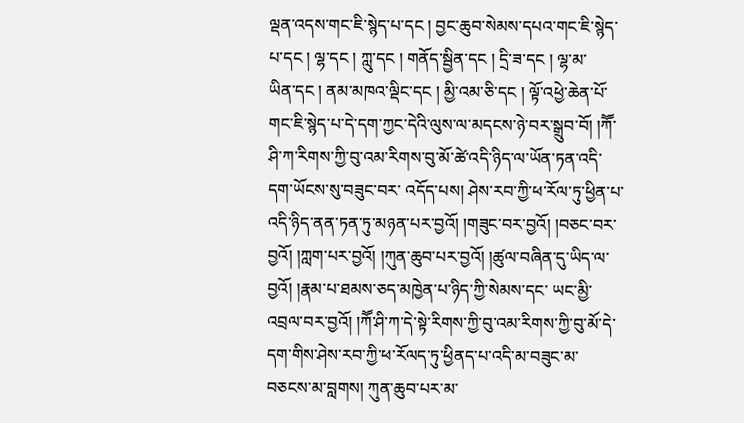ལྡན་འདས་གང་ཇི་སྙེད་པ་དང ། བྱང་ཆུབ་སེམས་དཔའ་གང་ཇི་སྙེད་པ་དང ། ལྷ་དང ། ཀླུ་དང ། གནོད་སྦྱིན་དང ། དྲི་ཟ་དང ། ལྷ་མ་
ཡིན་དང ། ནམ་མཁའ་ལྡིང་དང ། མྱི་འམ་ཅི་དང ། ལྟོ་འཕྱེ་ཆེན་པོ་གང་ཇི་སྙེད་པ་དེ་དག་ཀྱང་དེའི་ལུས་ལ་མདངས་ཉེ་བར་སྒྲུབ་བོ། །ཀཽ་ཤི་ཀ་རིགས་ཀྱི་བུ་འམ་རིགས་བུ་མོ་ཚེ་འདི་ཉིད་ལ་ཡོན་ཏན་འདི་དག་ཡོངས་སུ་བཟུང་བར་ འདོད་པས། ཤེས་རབ་ཀྱི་ཕ་རོལ་ཏུ་ཕྱིན་པ་འདི་ཉིད་ནན་ཏན་ཏུ་མཉན་པར་བྱའོ། །གཟུང་བར་བྱའོ། །བཅང་བར་བྱའོ། །ཀླག་པར་བྱའོ། །ཀུན་ཆུབ་པར་བྱའོ། །ཚུལ་བཞིན་དུ་ཡིད་ལ་བྱའོ། །རྣམ་པ་ཐམས་ཅད་མཁྱེན་པ་ཉིད་ཀྱི་སེམས་དང་ ཡང་མྱི་འབྲལ་བར་བྱའོ། །ཀཽ་ཤི་ཀ་དེ་སྟེ་རིགས་ཀྱི་བུ་འམ་རིགས་ཀྱི་བུ་མོ་དེ་དག་གིས་ཤེས་རབ་ཀྱི་ཕ་རོལད་ཏུ་ཕྱིནད་པ་འདི་མ་བཟུང་མ་བཅངས་མ་བླགས། ཀུན་ཆུབ་པར་མ་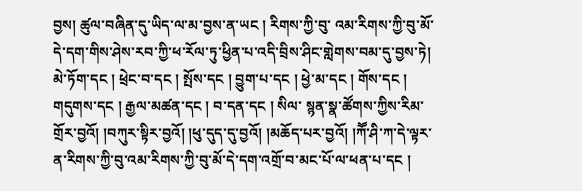བྱས། ཚུལ་བཞིན་དུ་ཡིད་ལ་མ་བྱས་ན་ཡང ། རིགས་ཀྱི་བུ་ འམ་རིགས་ཀྱི་བུ་མོ་དེ་དག་གིས་ཤེས་རབ་ཀྱི་ཕ་རོལ་ཏུ་ཕྱིན་པ་འདི་བྲིས་ཤིང་གླེགས་བམ་དུ་བྱས་ཏེ། མེ་ཏོག་དང ། ཕྲེང་བ་དང ། སྤོས་དང ། བྱུག་པ་དང ། ཕྱེ་མ་དང ། གོས་དང ། གདུགས་དང ། རྒྱལ་མཚན་དང ། བ་དན་དང ། སིལ་ སྙན་སྣ་ཚོགས་ཀྱིས་རིམ་གྲོར་བྱའོ། །བཀུར་སྟིར་བྱའོ། །ཕུ་དུད་དུ་བྱའོ། །མཆོད་པར་བྱའོ། །ཀཽ་ཤི་ཀ་དེ་ལྟར་ན་རིགས་ཀྱི་བུ་འམ་རིགས་ཀྱི་བུ་མོ་དེ་དག་འགྲོ་བ་མང་པོ་ལ་ཕན་པ་དང །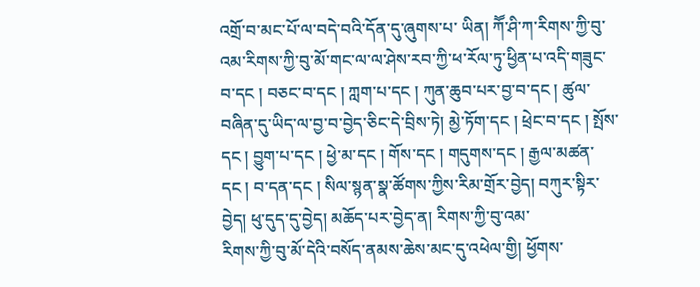འགྲོ་བ་མང་པོ་ལ་བདེ་བའི་དོན་དུ་ཞུགས་པ་ ཡིན། ཀཽ་ཤི་ཀ་རིགས་ཀྱི་བུ་འམ་རིགས་ཀྱི་བུ་མོ་གང་ལ་ལ་ཤེས་རབ་ཀྱི་ཕ་རོལ་ཏུ་ཕྱིན་པ་འདི་གཟུང་བ་དང ། བཅང་བ་དང ། ཀླག་པ་དང ། ཀུན་ཆུབ་པར་བྱ་བ་དང ། ཚུལ་བཞིན་དུ་ཡིད་ལ་བྱ་བ་བྱེད་ཅིང་དེ་བྲིས་ཏེ། མྱེ་ཏོག་དང ། ཕྲེང་བ་དང ། སྤོས་དང ། བྱུག་པ་དང ། ཕྱེ་མ་དང ། གོས་དང ། གདུགས་དང ། རྒྱལ་མཚན་དང ། བ་དན་དང ། སིལ་སྙན་སྣ་ཚོགས་ཀྱིས་རིམ་གྲོར་བྱེད། བཀུར་སྟིར་བྱེད། ཕུ་དུད་དུ་བྱེད། མཆོད་པར་བྱེད་ན། རིགས་ཀྱི་བུ་འམ་
རིགས་ཀྱི་བུ་མོ་དེའི་བསོད་ནམས་ཆེས་མང་དུ་འཕེལ་གྱི། ཕྱོགས་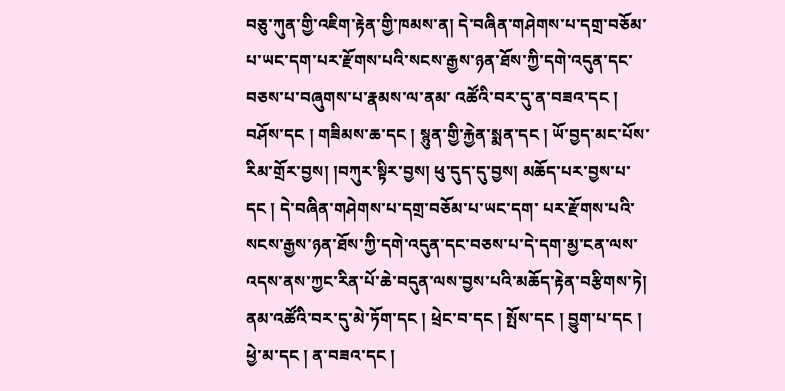བཅུ་ཀུན་གྱི་འཇིག་རྟེན་གྱི་ཁམས་ན། དེ་བཞིན་གཤེགས་པ་དགྲ་བཅོམ་པ་ཡང་དག་པར་རྫོགས་པའི་སངས་རྒྱས་ཉན་ཐོས་ཀྱི་དགེ་འདུན་དང་བཅས་པ་བཞུགས་པ་རྣམས་ལ་ནམ་ འཚོའི་བར་དུ་ན་བཟའ་དང ། བཤོས་དང ། གཟིམས་ཆ་དང ། སྙུན་གྱི་རྐྱེན་སྨན་དང ། ཡོ་བྱད་མང་པོས་རིམ་གྲོར་བྱས། །བཀུར་སྟིར་བྱས། ཕུ་དུད་དུ་བྱས། མཆོད་པར་བྱས་པ་དང ། དེ་བཞིན་གཤེགས་པ་དགྲ་བཅོམ་པ་ཡང་དག་ པར་རྫོགས་པའི་སངས་རྒྱས་ཉན་ཐོས་ཀྱི་དགེ་འདུན་དང་བཅས་པ་དེ་དག་མྱ་ངན་ལས་འདས་ནས་ཀྱང་རིན་པོ་ཆེ་བདུན་ལས་བྱས་པའི་མཆོད་རྟེན་བརྩིགས་ཏེ། ནམ་འཚོའི་བར་དུ་མེ་ཏོག་དང ། ཕྲེང་བ་དང ། སྤོས་དང ། བྱུག་པ་དང ། ཕྱེ་མ་དང ། ན་བཟའ་དང །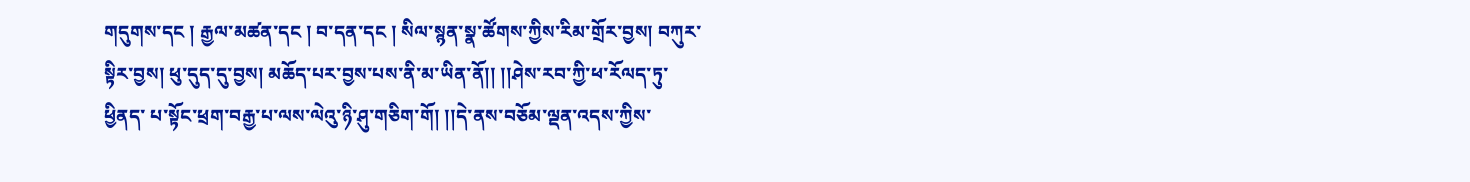གདུགས་དང ། རྒྱལ་མཚན་དང ། བ་དན་དང ། སིལ་སྙན་སྣ་ཚོགས་ཀྱིས་རིམ་གྲོར་བྱས། བཀུར་སྟིར་བྱས། ཕུ་དུད་དུ་བྱས། མཆོད་པར་བྱས་པས་ནི་མ་ཡིན་ནོ།། །།ཤེས་རབ་ཀྱི་ཕ་རོལད་ཏུ་ཕྱིནད་ པ་སྟོང་ཕྲག་བརྒྱ་པ་ལས་ལེའུ་ཉི་ཤུ་གཅིག་གོ། །།དེ་ནས་བཅོམ་ལྡན་འདས་ཀྱིས་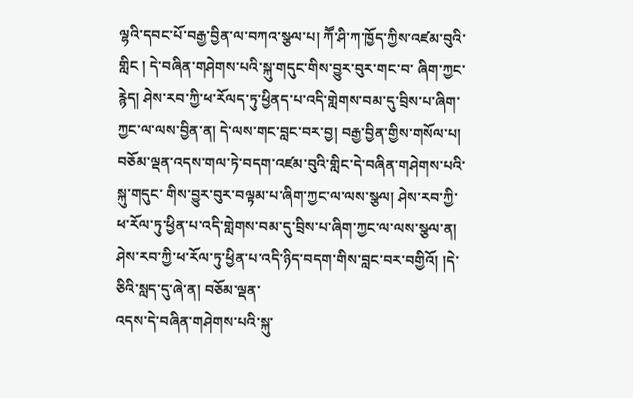ལྷའི་དབང་པོ་བརྒྱ་བྱིན་ལ་བཀའ་སྩལ་པ། ཀཽ་ཤི་ཀ་ཁྱོད་ཀྱིས་འཛམ་བུའི་གླིང ། དེ་བཞིན་གཤེགས་པའི་སྐུ་གདུང་གིས་བྱུར་བུར་གང་བ་ ཞིག་ཀྱང་རྙེད། ཤེས་རབ་ཀྱི་ཕ་རོལད་ཏུ་ཕྱིནད་པ་འདི་གླེགས་བམ་དུ་བྲིས་པ་ཞིག་ཀྱང་ལ་ལས་བྱིན་ན། དེ་ལས་གང་བླང་བར་བྱ། བརྒྱ་བྱིན་གྱིས་གསོལ་པ། བཅོམ་ལྡན་འདས་གལ་ཏེ་བདག་འཛམ་བུའི་གླིང་དེ་བཞིན་གཤེགས་པའི་སྐུ་གདུང་ གིས་བྱུར་བུར་བལྟམ་པ་ཞིག་ཀྱང་ལ་ལས་སྩལ། ཤེས་རབ་ཀྱི་ཕ་རོལ་ཏུ་ཕྱིན་པ་འདི་གླེགས་བམ་དུ་བྲིས་པ་ཞིག་ཀྱང་ལ་ལས་སྩལ་ན། ཤེས་རབ་ཀྱི་ཕ་རོལ་ཏུ་ཕྱིན་པ་འདི་ཉིད་བདག་གིས་བླང་བར་བགྱིའོ། །དེ་ཅིའི་སླད་དུ་ཞེ་ན། བཅོམ་ལྡན་
འདས་དེ་བཞིན་གཤེགས་པའི་སྐུ་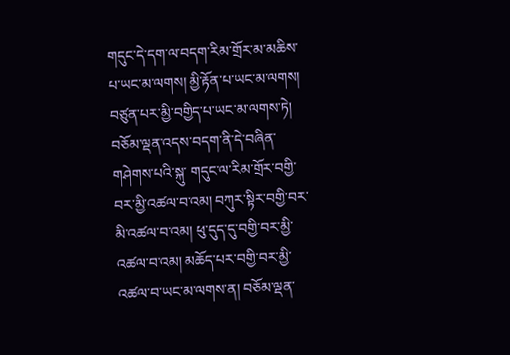གདུང་དེ་དག་ལ་བདག་རིམ་གྲོར་མ་མཆིས་པ་ཡང་མ་ལགས། མྱི་རྟོན་པ་ཡང་མ་ལགས། བཙུན་པར་མྱི་བགྱིད་པ་ཡང་མ་ལགས་ཏེ། བཅོམ་ལྡན་འདས་བདག་ནི་དེ་བཞིན་གཤེགས་པའི་སྐུ་ གདུང་ལ་རིམ་གྲོར་བགྱི་བར་མྱི་འཚལ་བ་འམ། བཀུར་སྟིར་བགྱི་བར་མི་འཚལ་བ་འམ། ཕུ་དུད་དུ་བགྱི་བར་མྱི་འཚལ་བ་འམ། མཆོད་པར་བགྱི་བར་མྱི་འཚལ་བ་ཡང་མ་ལགས་ན། བཅོམ་ལྡན་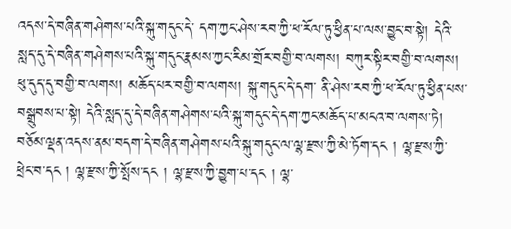འདས་དེ་བཞིན་གཤེགས་པའི་སྐུ་གདུང་དེ་ དག་ཀྱང་ཤེས་རབ་ཀྱི་ཕ་རོལ་ཏུ་ཕྱིན་པ་ལས་བྱུང་བ་སྟེ། དེའི་སླད་དུ་དེ་བཞིན་གཤེགས་པའི་སྐུ་གདུང་རྣམས་ཀྱང་རིམ་གྲོར་བགྱི་བ་ལགས། བཀུར་སྟིར་བགྱི་བ་ལགས། ཕུ་དུད་དུ་བགྱི་བ་ལགས། མཆོད་པར་བགྱི་བ་ལགས། སྐུ་གདུང་དེ་དག་ ནི་ཤེས་རབ་ཀྱི་ཕ་རོལ་ཏུ་ཕྱིན་པས་བསྒྲུབས་པ་སྟེ། དེའི་སླད་དུ་དེ་བཞིན་གཤེགས་པའི་སྐུ་གདུང་དེ་དག་ཀྱང་མཆོད་པ་མངའ་བ་ལགས་ཏེ། བཅོམ་ལྡན་འདས་ནམ་བདག་དེ་བཞིན་གཤེགས་པའི་སྐུ་གདུང་ལ་ལྷ་རྫས་ཀྱི་མེ་ཏོག་དང ། ལྷ་རྫས་ཀྱི་ ཕྲེང་བ་དང ། ལྷ་རྫས་ཀྱི་སྤོས་དང ། ལྷ་རྫས་ཀྱི་བྱུག་པ་དང ། ལྷ་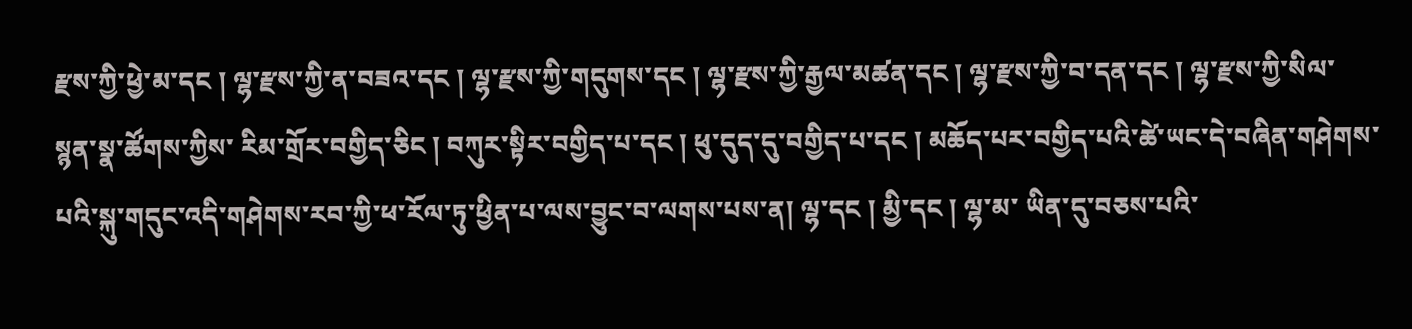རྫས་ཀྱི་ཕྱེ་མ་དང ། ལྷ་རྫས་ཀྱི་ན་བཟའ་དང ། ལྷ་རྫས་ཀྱི་གདུགས་དང ། ལྷ་རྫས་ཀྱི་རྒྱལ་མཚན་དང ། ལྷ་རྫས་ཀྱི་བ་དན་དང ། ལྷ་རྫས་ཀྱི་སིལ་སྙན་སྣ་ཚོགས་ཀྱིས་ རིམ་གྲོར་བགྱིད་ཅིང ། བཀུར་སྟིར་བགྱིད་པ་དང ། ཕུ་དུད་དུ་བགྱིད་པ་དང ། མཆོད་པར་བགྱིད་པའི་ཚེ་ཡང་དེ་བཞིན་གཤེགས་པའི་སྐུ་གདུང་འདི་གཤེགས་རབ་ཀྱི་ཕ་རོལ་ཏུ་ཕྱིན་པ་ལས་བྱུང་བ་ལགས་པས་ན། ལྷ་དང ། མྱི་དང ། ལྷ་མ་ ཡིན་དུ་བཅས་པའི་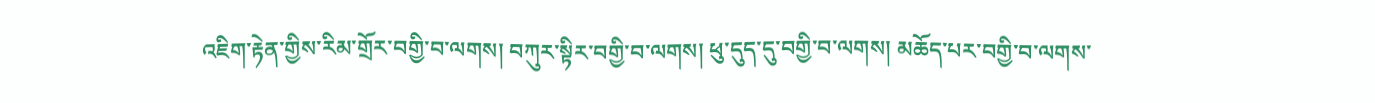འཇིག་རྟེན་གྱིས་རིམ་གྲོར་བགྱི་བ་ལགས། བཀུར་སྟིར་བགྱི་བ་ལགས། ཕུ་དུད་དུ་བགྱི་བ་ལགས། མཆོད་པར་བགྱི་བ་ལགས་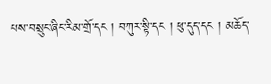པས་བསྲུང་ཞིང་རིམ་གྲོ་དང ། བཀུར་སྟི་དང ། ཕུ་དུད་དང ། མཆོད་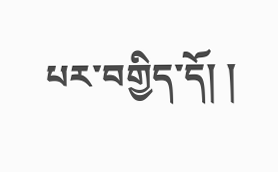པར་བགྱིད་དོ། །